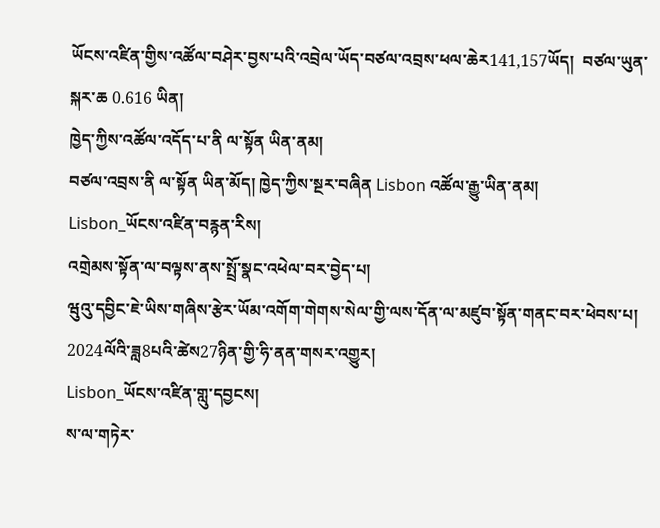ཡོངས་འཛིན་གྱིས་འཚོལ་བཤེར་བྱས་པའི་འབྲེལ་ཡོད་བཙལ་འབྲས་ཕལ་ཆེར141,157ཡོད།  བཙལ་ཡུན་སྐར་ཆ 0.616 ཡིན།
ཁྱེད་ཀྱིས་འཚོལ་འདོད་པ་ནི ལ་སྟོན ཡིན་ནམ།
བཙལ་འབྲས་ནི ལ་སྟོན ཡིན་མོད། ཁྱེད་ཀྱིས་སྔར་བཞིན Lisbon འཚོལ་རྒྱུ་ཡིན་ནམ།
Lisbon_ཡོངས་འཛིན་བརྙན་རིས།
འགྲེམས་སྟོན་ལ་བལྟས་ནས་སྤྲོ་སྣང་འཕེལ་བར་བྱེད་པ།
ཝུའུ་དབྱིང་ཇེ་ཡིས་གཞིས་རྩེར་ཡོམ་འགོག་གེགས་སེལ་གྱི་ལས་དོན་ལ་མཛུབ་སྟོན་གནང་བར་ཕེབས་པ།
2024ལོའི་ཟླ8པའི་ཚེས27ཉིན་གྱི་ཧི་ནན་གསར་འགྱུར།
Lisbon_ཡོངས་འཛིན་གླུ་དབྱངས།
ས་ལ་གཏེར་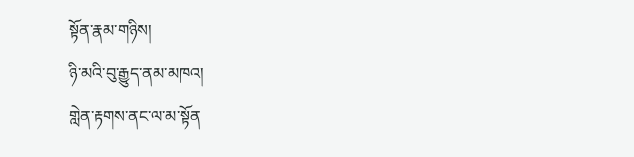སྟོན་རྣམ་གཉིས།
ཉི་མའི་བུ་རྒྱུད་ནམ་མཁའ།
གླེན་རྟགས་ནང་ལ་མ་སྟོན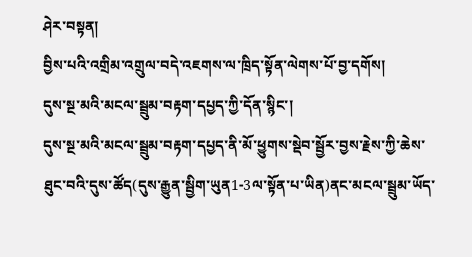ཤེར་བསྟན།
བྱིས་པའི་འགྲིམ་འགྲུལ་བདེ་འཇགས་ལ་ཁྲིད་སྟོན་ལེགས་པོ་བྱ་དགོས།
དུས་སྔ་མའི་མངལ་སྦྲུམ་བརྟག་དཔྱད་ཀྱི་དོན་སྙིང་།
དུས་སྔ་མའི་མངལ་སྦྲུམ་བརྟག་དཔྱད་ནི་མོ་ཕྱུགས་སྡེབ་སྦྱོར་བྱས་རྗེས་ཀྱི་ཆེས་ཐུང་བའི་དུས་ཚོད(དུས་རྒྱུན་སྦྱིག་ཡུན1-3ལ་སྟོན་པ་ཡིན)ནང་མངལ་སྦྲུམ་ཡོད་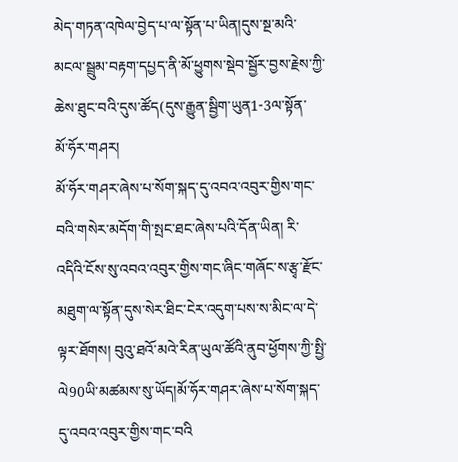མེད་གཏན་འཁེལ་བྱེད་པ་ལ་སྟོན་པ་ཡིན།དུས་སྔ་མའི་མངལ་སྦྲུམ་བརྟག་དཔྱད་ནི་མོ་ཕྱུགས་སྡེབ་སྦྱོར་བྱས་རྗེས་ཀྱི་ཆེས་ཐུང་བའི་དུས་ཚོད(དུས་རྒྱུན་སྦྱིག་ཡུན1-3ལ་སྟོན་
མོ་ཧོར་གཤར།
མོ་ཧོར་གཤར་ཞེས་པ་སོག་སྐད་དུ་འབའ་འབུར་གྱིས་གང་བའི་གསེར་མདོག་གི་སྤང་ཐང་ཞེས་པའི་དོན་ཡིན། རི་འདིའི་ངོས་སུ་འབའ་འབུར་གྱིས་གང་ཞིང་གཞོང་ས་རྩྭ་རྫོང་མཐུག་ལ་སྟོན་དུས་སེར་ཐིང་ངེར་འདུག་པས་ས་མིང་ལ་དེ་ལྟར་ཐོགས། བུའུ་ཐའོ་མའེ་རིན་ཡུལ་ཚོའི་ནུབ་ཕྱོགས་ཀྱི་སྤྱི་ལེ90ཡི་མཚམས་སུ་ཡོད།མོ་ཧོར་གཤར་ཞེས་པ་སོག་སྐད་དུ་འབའ་འབུར་གྱིས་གང་བའི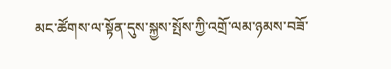མང་ཚོགས་ལ་སྟོན་དུས་སྐྱས་སྤོས་ཀྱི་འགྲོ་ལམ་ཉམས་བཟོ་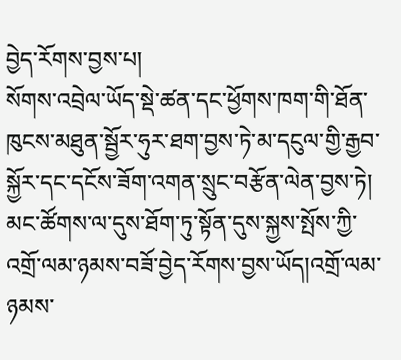བྱེད་རོགས་བྱས་པ།
སོགས་འབྲེལ་ཡོད་སྡེ་ཚན་དང་ཕྱོགས་ཁག་གི་ཐོན་ཁུངས་མཐུན་སྦྱོར་ཧུར་ཐག་བྱས་ཏེ་མ་དངུལ་གྱི་རྒྱབ་སྐྱོར་དང་དངོས་ཟོག་འགན་སྲུང་བརྩོན་ལེན་བྱས་ཏེ། མང་ཚོགས་ལ་དུས་ཐོག་ཏུ་སྟོན་དུས་སྐྱས་སྤོས་ཀྱི་འགྲོ་ལམ་ཉམས་བཟོ་བྱེད་རོགས་བྱས་ཡོད།འགྲོ་ལམ་ཉམས་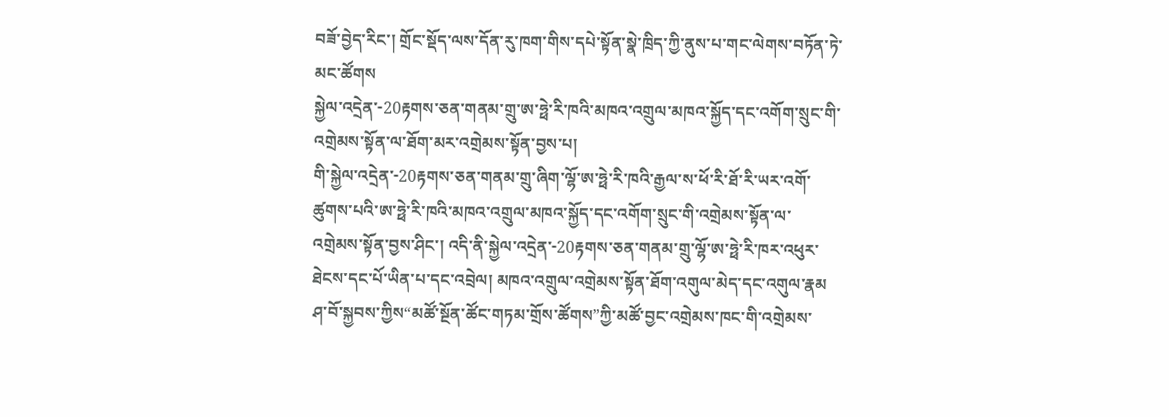བཟོ་བྱེད་རིང་། གྲོང་སྡོད་ལས་དོན་རུ་ཁག་གིས་དཔེ་སྟོན་སྣེ་ཁྲིད་ཀྱི་ནུས་པ་གང་ལེགས་བཏོན་ཏེ་མང་ཚོགས
སྐྱེལ་འདྲེན་-20རྟགས་ཅན་གནམ་གྲུ་ཨ་ཧྥེ་རི་ཁའི་མཁའ་འགྲུལ་མཁའ་སྐྱོད་དང་འགོག་སྲུང་གི་འགྲེམས་སྟོན་ལ་ཐོག་མར་འགྲེམས་སྟོན་བྱས་པ།
གི་སྐྱེལ་འདྲེན་-20རྟགས་ཅན་གནམ་གྲུ་ཞིག་ལྷོ་ཨ་ཧྥེ་རི་ཁའི་རྒྱལ་ས་ཕོ་རི་ཐོ་རི་ཡར་འགོ་ཚུགས་པའི་ཨ་ཧྥེ་རི་ཁའི་མཁའ་འགྲུལ་མཁའ་སྐྱོད་དང་འགོག་སྲུང་གི་འགྲེམས་སྟོན་ལ་འགྲེམས་སྟོན་བྱས་ཤིང་། འདི་ནི་སྐྱེལ་འདྲེན་-20རྟགས་ཅན་གནམ་གྲུ་ལྷོ་ཨ་ཧྥེ་རི་ཁར་འཕུར་ཐེངས་དང་པོ་ཡིན་པ་དང་འབྲེལ། མཁའ་འགྲུལ་འགྲེམས་སྟོན་ཐོག་འགུལ་མེད་དང་འགུལ་རྣམ
ཤ་བོ་སྐྱབས་ཀྱིས“མཚོ་སྔོན་ཚོང་གཏམ་གྲོས་ཚོགས”ཀྱི་མཚོ་བྱང་འགྲེམས་ཁང་གི་འགྲེམས་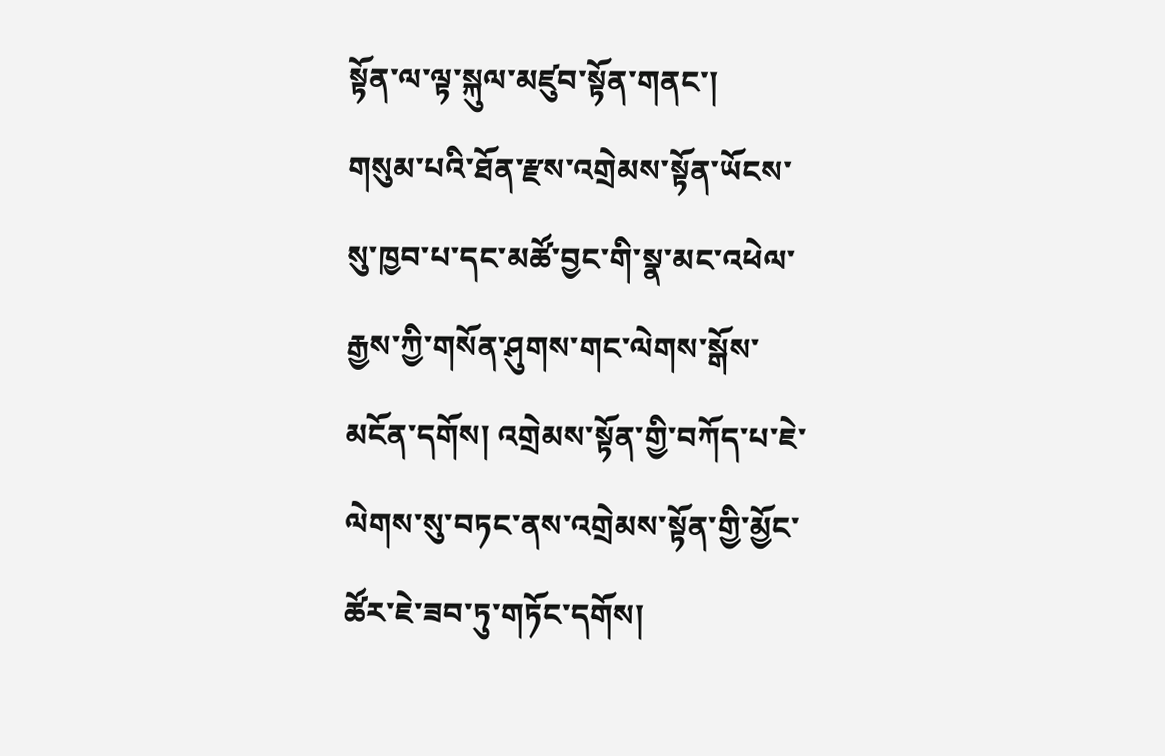སྟོན་ལ་ལྟ་སྐུལ་མཛུབ་སྟོན་གནང་།
གསུམ་པའི་ཐོན་རྫས་འགྲེམས་སྟོན་ཡོངས་སུ་ཁྱབ་པ་དང་མཚོ་བྱང་གི་སྣ་མང་འཕེལ་རྒྱས་ཀྱི་གསོན་ཤུགས་གང་ལེགས་སྒོས་མངོན་དགོས། འགྲེམས་སྟོན་གྱི་བཀོད་པ་ཇེ་ལེགས་སུ་བཏང་ནས་འགྲེམས་སྟོན་གྱི་མྱོང་ཚོར་ཇེ་ཟབ་ཏུ་གཏོང་དགོས།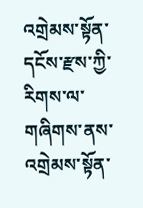འགྲེམས་སྟོན་དངོས་རྫས་ཀྱི་རིགས་ལ་གཞིགས་ནས་འགྲེམས་སྟོན་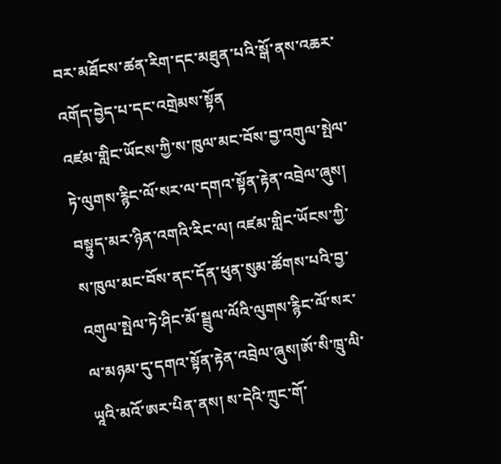བར་མཐོངས་ཚན་རིག་དང་མཐུན་པའི་སྒོ་ནས་འཆར་འགོད་བྱེད་པ་དང་འགྲེམས་སྟོན
འཛམ་གླིང་ཡོངས་ཀྱི་ས་ཁུལ་མང་བོས་བྱ་འགུལ་སྤེལ་ཏེ་ལུགས་རྙིང་ལོ་སར་ལ་དགའ་སྟོན་རྟེན་འབྲེལ་ཞུས།
བསྟུད་མར་ཉིན་འགའི་རིང་ལ། འཛམ་གླིང་ཡོངས་ཀྱི་ས་ཁུལ་མང་བོས་ནང་དོན་ཕུན་སུམ་ཚོགས་པའི་བྱ་འགུལ་སྤེལ་ཏེ་ཤིང་མོ་སྦྲུལ་ལོའི་ལུགས་རྙིང་ལོ་སར་ལ་མཉམ་དུ་དགའ་སྟོན་རྟེན་འབྲེལ་ཞུས།ཨོ་སི་ཁྲུ་ལི་ཡཱའི་མའོ་ཨར་པིན་ནས། ས་དེའི་ཀྲུང་གོ་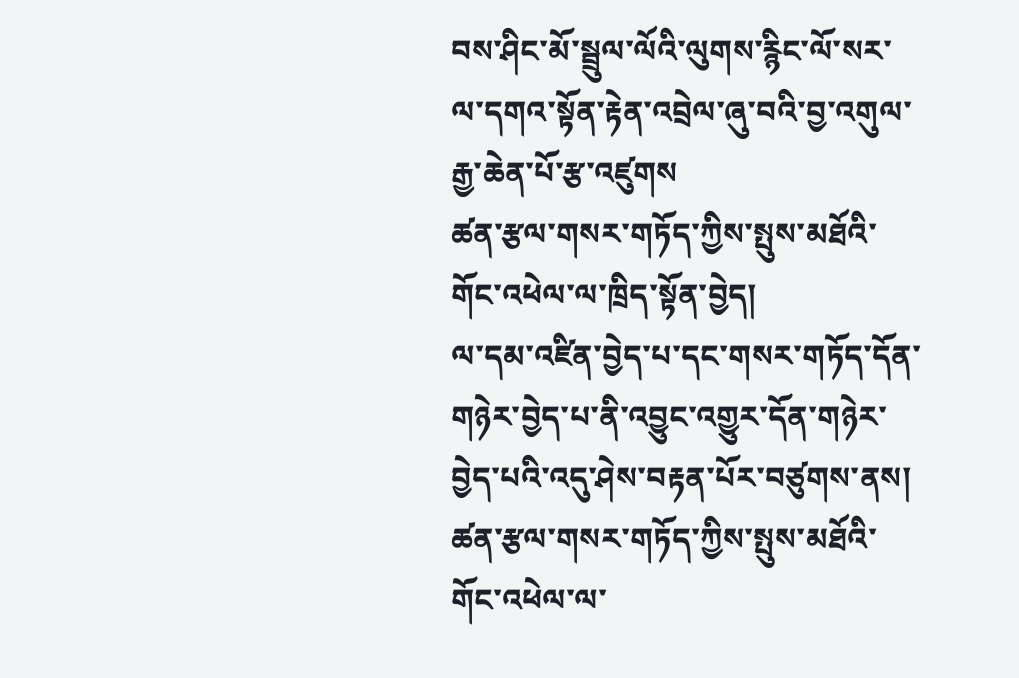བས་ཤིང་མོ་སྦྲུལ་ལོའི་ལུགས་རྙིང་ལོ་སར་ལ་དགའ་སྟོན་རྟེན་འབྲེལ་ཞུ་བའི་བྱ་འགུལ་རྒྱ་ཆེན་པོ་རྩ་འཛུགས
ཚན་རྩལ་གསར་གཏོད་ཀྱིས་སྤུས་མཐོའི་གོང་འཕེལ་ལ་ཁྲིད་སྟོན་བྱེད།
ལ་དམ་འཛིན་བྱེད་པ་དང་གསར་གཏོད་དོན་གཉེར་བྱེད་པ་ནི་འབྱུང་འགྱུར་དོན་གཉེར་བྱེད་པའི་འདུ་ཤེས་བརྟན་པོར་བཙུགས་ནས། ཚན་རྩལ་གསར་གཏོད་ཀྱིས་སྤུས་མཐོའི་གོང་འཕེལ་ལ་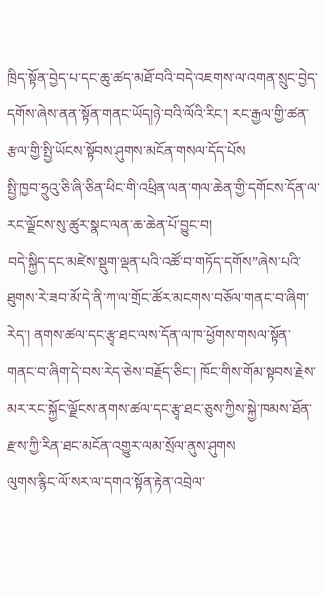ཁྲིད་སྟོན་བྱེད་པ་དང་ཆུ་ཚད་མཐོ་བའི་བདེ་འཇགས་ལ་འགན་སྲུང་བྱེད་དགོས་ཞེས་ནན་སྟོན་གནང་ཡོད།ཉེ་བའི་ལོའི་རིང་། རང་རྒྱལ་གྱི་ཚན་རྩལ་གྱི་སྤྱི་ཡོངས་སྟོབས་ཤུགས་མངོན་གསལ་དོད་པོས
སྤྱི་ཁྱབ་ཧྲུའུ་ཅི་ཞི་ཅིན་ཕིང་གི་འཕྲིན་ལན་གལ་ཆེན་གྱི་དགོངས་དོན་ལ་རང་ལྗོངས་སུ་ཚུར་སྣང་ལན་ཆ་ཆེན་པོ་བྱུང་བ།
བདེ་སྐྱིད་དང་མཛེས་སྡུག་ལྡན་པའི་འཚོ་བ་གཏོད་དགོས”ཞེས་པའི་ཐུགས་རེ་ཟབ་མོ་དེ་ནི་ཀ་ལ་གྲོང་ཚོར་མངགས་བཅོལ་གནང་བ་ཞིག་རེད་། ནགས་ཚལ་དང་རྩྭ་ཐང་ལས་དོན་ལ་ཁ་ཕྱོགས་གསལ་སྟོན་གནང་བ་ཞིག་དེ་བས་རེད་ཅེས་བརྗོད་ཅིང་། ཁོང་གིས་གོམ་སྟབས་རྗེས་མར་རང་སྐྱོང་ལྗོངས་ནགས་ཚལ་དང་རྩྭ་ཐང་ཅུས་ཀྱིས་སྐྱེ་ཁམས་ཐོན་རྫས་ཀྱི་རིན་ཐང་མངོན་འགྱུར་ལམ་སྲོལ་ནུས་ཤུགས
ལུགས་རྙིང་ལོ་སར་ལ་དགའ་སྟོན་རྟེན་འབྲེལ་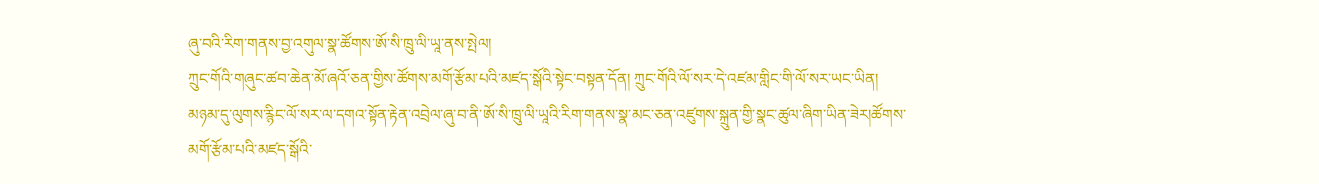ཞུ་བའི་རིག་གནས་བྱ་འགུལ་སྣ་ཚོགས་ཨོ་སི་ཁྲུ་ལི་ཡཱ་ནས་སྤེལ།
ཀྲུང་གོའི་གཞུང་ཚབ་ཆེན་མོ་ཞའོ་ཅན་གྱིས་ཚོགས་མགོ་རྩོམ་པའི་མཛད་སྒོའི་སྟེང་བསྟན་དོན། ཀྲུང་གོའི་ལོ་སར་དེ་འཛམ་གླིང་གི་ལོ་སར་ཡང་ཡིན། མཉམ་དུ་ལུགས་རྙིང་ལོ་སར་ལ་དགའ་སྟོན་རྟེན་འབྲེལ་ཞུ་བ་ནི་ཨོ་སི་ཁྲུ་ལི་ཡཱའི་རིག་གནས་སྣ་མང་ཅན་འཛུགས་སྐྲུན་གྱི་སྣང་ཚུལ་ཞིག་ཡིན་ཟེར།ཚོགས་མགོ་རྩོམ་པའི་མཛད་སྒོའི་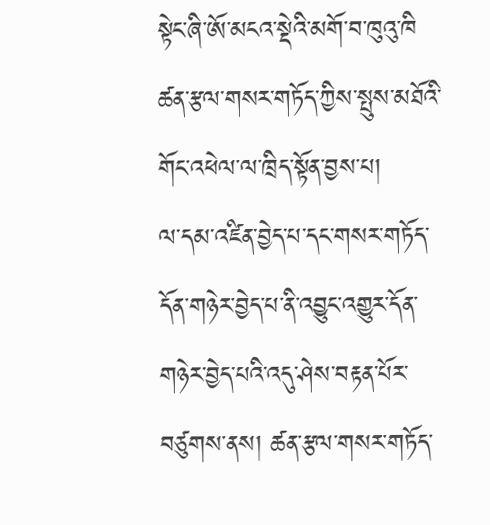སྟེང་ཞི་ཨོ་མངའ་སྡེའི་མགོ་བ་ཁུའུ་ཁི
ཚན་རྩལ་གསར་གཏོད་ཀྱིས་སྤུས་མཐོའི་གོང་འཕེལ་ལ་ཁྲིད་སྟོན་བྱས་པ།
ལ་དམ་འཛིན་བྱེད་པ་དང་གསར་གཏོད་དོན་གཉེར་བྱེད་པ་ནི་འབྱུང་འགྱུར་དོན་གཉེར་བྱེད་པའི་འདུ་ཤེས་བརྟན་པོར་བཙུགས་ནས། ཚན་རྩལ་གསར་གཏོད་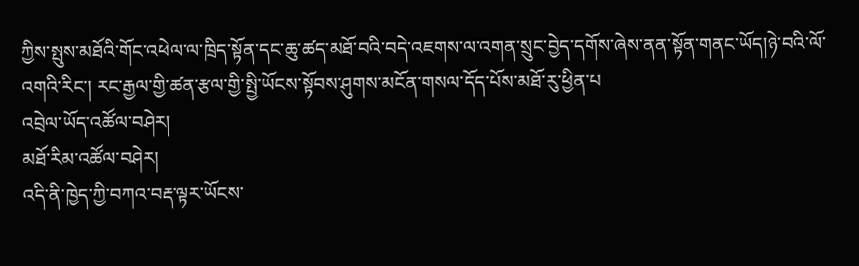ཀྱིས་སྤུས་མཐོའི་གོང་འཕེལ་ལ་ཁྲིད་སྟོན་དང་ཆུ་ཚད་མཐོ་བའི་བདེ་འཇགས་ལ་འགན་སྲུང་བྱེད་དགོས་ཞེས་ནན་སྟོན་གནང་ཡོད།ཉེ་བའི་ལོ་འགའི་རིང་། རང་རྒྱལ་གྱི་ཚན་རྩལ་གྱི་སྤྱི་ཡོངས་སྟོབས་ཤུགས་མངོན་གསལ་དོད་པོས་མཐོ་རུ་ཕྱིན་པ
འབྲེལ་ཡོད་འཚོལ་བཤེར།
མཐོ་རིམ་འཚོལ་བཤེར།
འདི་ནི་ཁྱེད་ཀྱི་བཀའ་བརྡ་ལྟར་ཡོངས་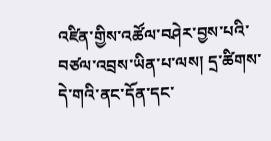འཛིན་གྱིས་འཚོལ་བཤེར་བྱས་པའི་བཙལ་འབྲས་ཡིན་པ་ལས། དྲ་ཚིགས་དེ་གའི་ནང་དོན་དང་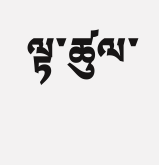ལྟ་ཚུལ་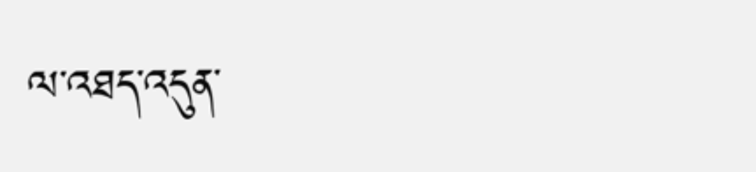ལ་འཐད་འདུན་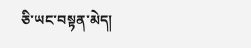ཅི་ཡང་བསྟན་མེད།